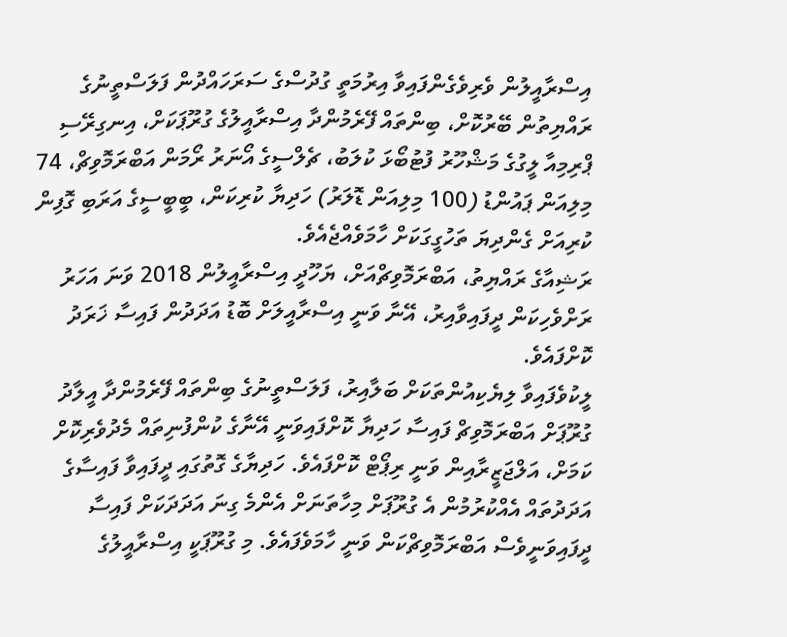އިސްރާއީލުން ވެރިވެގެންފައިވާ އިރުމަތީ ގުދުސްގެ ސަރަހައްދުން ފަލަސްތީނުގެ ރައްޔިތުން ބޭރުކޮށް، ބިންތައް ފޭރެމުންދާ އިސްރާއީލުގެ ގުރޫޕަކަށް، އިނގިރޭސި ޕްރިމިއާ ލީގުގެ މަޝްހޫރު ފުޓުބޯޅަ ކުލަބު، ޗެލްސީގެ އޯނަރު ރޯމަން އަބްރަމޮވިޗް، 74 މިލިއަން ޕައުންޑު (100 މިލިއަން ޑޮލަރު) ހަދިޔާ ކުރިކަން، ބީބީސީގެ އަރަބި ގޮފިން ކުރިއަށް ގެންދިޔަ ތަހުގީގަކަށް ހާމަވެއްޖެއެވެ.
ރަޝިއާގެ ރައްޔިތު، އަބްރަމޮވިޗްއަށް، ޔަހޫދީ އިސްރާއީލުން 2018 ވަނަ އަހަރު ރަށްވެހިކަން ދީފައިވާއިރު، އޭނާ ވަނީ އިސްރާއީލަށް ބޮޑު އަދަދުން ފައިސާ ޚަރަދު ކޮށްފައެވެ.
ލީކުވެފައިވާ ލިޔެކިއުންތަކަށް ބަލާއިރު، ފަލަސްތީނުގެ ބިންތައް ފޭރެމުންދާ އީލާދު ގުރޫޕަށް އަބްރަމޮވިޗް ފައިސާ ހަދިޔާ ކޮށްފައިވަނީ އޭނާގެ ކުންފުނިތައް މެދުވެރިކޮށް ކަމަށް، އަލްޖަޒީރާއިން ވަނީ ރިޕޯޓް ކޮށްފައެވެ. ހަދިޔާގެ ގޮތުގައި ދީފައިވާ ފައިސާގެ އަދަދުތައް އެއްކުރުމުން އެ ގުރޫޕަށް މިހާތަނަށް އެންމެ ގިނަ އަދަދަކަށް ފައިސާ ދީފައިވަނީވެސް އަބްރަމޮވިޗްކަން ވަނީ ހާމަވެފައެވެ. މި ގުރޫޕަކީ އިސްރާއީލުގެ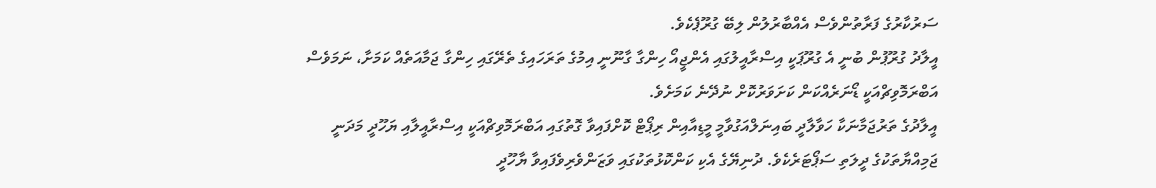ސަރުކާރުގެ ފަރާތުންވެސް އެއްބާރުލުން ލިބޭ ގުރޫޕެކެވެ.
އީލާދު ގުރޫޕުން ބުނީ އެ ގުރޫޕަކީ އިސްރާއީލުގައި އެންޖީއޯ ހިންގާ ގާނޫނީ އިމުގެ ތަރަހައިގެ ތެރޭގައި ހިންގާ ޖަމާއަތެއް ކަމަށާ، ނަމަވެސް އަބްރަމޮވިޗްއަކީ ޑޯނަރެއްކަން ކަށަވަރުކޮށް ނުދޭނެ ކަމަށެވެ.
އީލާދުގެ ތަރުޖަމާނަކާ ހަވާލާދީ ބައިނަލްއަގުވާމީ މީޑިއާއިން ރިޕޯޓް ކޮށްފައިވާ ގޮތުގައި އަބްރަމޮވިޗްއަކީ އިސްރާއީލާއި ޔަހޫދީ މަދަނީ ޖަމިއްޔާތަކުގެ ދީލަތި ސަޕޯޓަރެކެވެ. ދުނިޔޭގެ އެކި ކަންކޮޅުތަކުގައި ވަޒަންވެރިވެފައިވާ ޔާހޫދީ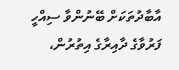އާބާދުތަކަށް ބޭނުންވާ ސިއްހީ ފަރުވާގެ ދާއިރާގެ އިތުރުން،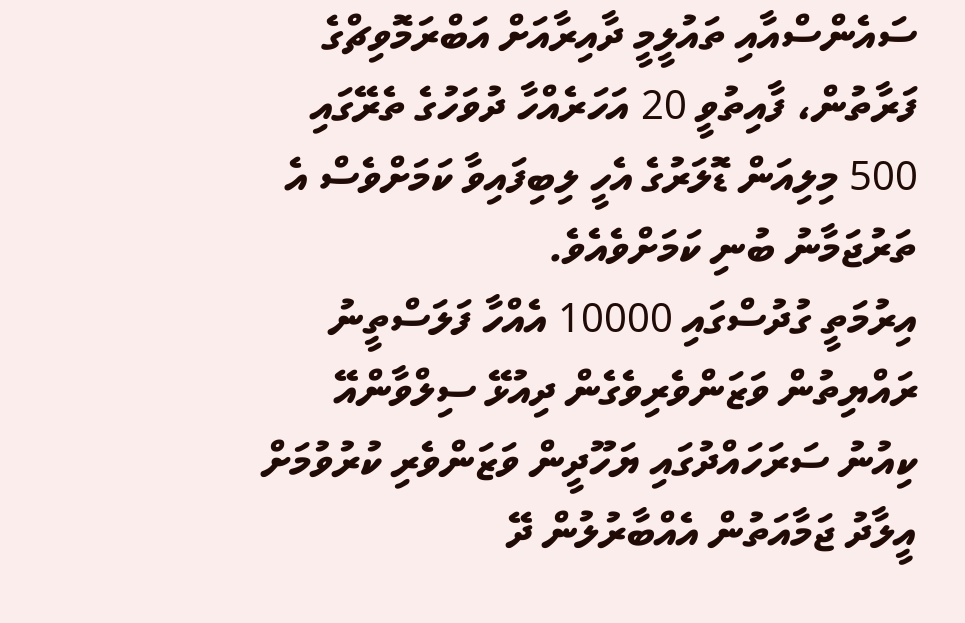ސައެންސްއާއި ތައުލީމީ ދާއިރާއަށް އަބްރަމޮވިޗްގެ ފަރާތުން، ފާއިތުވީ 20 އަހަރެއްހާ ދުވަހުގެ ތެރޭގައި 500 މިލިއަން ޑޮލަރުގެ އެހީ ލިބިފައިވާ ކަމަށްވެސް އެ ތަރުޖަމާނު ބުނި ކަމަށްވެއެވެ.
އިރުމަތީ ގުދުސްގައި 10000 އެއްހާ ފަލަސްތީނު ރައްޔިތުން ވަޒަންވެރިވެގެން ދިއުޅޭ ސިލްވާންއޭ ކިއުނު ސަރަހައްދުގައި ޔަހޫދީން ވަޒަންވެރި ކުރުވުމަށް އީލާދު ޖަމާއަތުން އެއްބާރުލުން ދޭ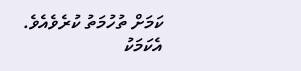ކަމަށް ތުހުމަތު ކުރެވެއެވެ.
އެކަމަކު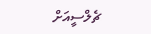ޗެލްސީއަށް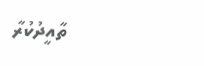ތާއީދުކުރާ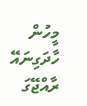މީހުން ހާދަގިނައޭ ރާއްޖޭގަ